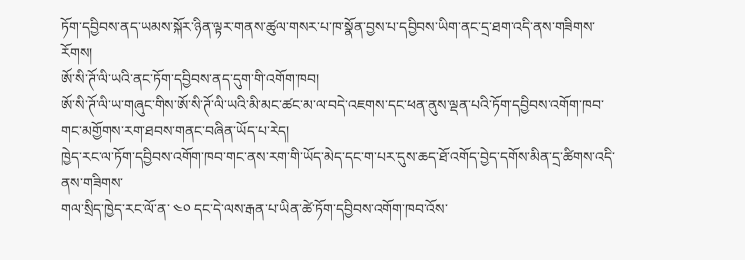ཏོག་དབྱིབས་ནད་ཡམས་སྐོར་ཉིན་ལྟར་གནས་ཚུལ་གསར་པ་ཁ་སྣོན་བྱས་པ་དབྱིབས་ཡིག་ནང་དྲ་ཐག་འདི་ནས་གཟིགས་རོགས།
ཨོ་སི་ཊོ་ལི་ཡའི་ནང་ཏོག་དབྱིབས་ནད་དུག་གི་འགོག་ཁབ།
ཨོ་སི་ཊོ་ལི་ཡ་གཞུང་གིས་ཨོ་སི་ཊོ་ལི་ཡའི་མི་མང་ཚང་མ་ལ་བདེ་འཇགས་དང་ཕན་ནུས་ལྡན་པའི་ཏོག་དབྱིབས་འགོག་ཁབ་གང་མགྱོགས་རག་ཐབས་གནང་བཞིན་ཡོད་པ་རེད།
ཁྱེད་རང་ལ་ཏོག་དབྱིབས་འགོག་ཁབ་གང་ནས་རག་གི་ཡོད་མེད་དང་ག་པར་དུས་ཆད་ཐོ་འགོད་བྱེད་དགོས་མིན་དྲ་ཚིགས་འདི་ནས་གཟིགས་
གལ་སྲིད་ཁྱེད་རང་ལོ་ན་ ༤༠ དང་དེ་ལས་རྒན་པ་ཡིན་ཚེ་ཏོག་དབྱིབས་འགོག་ཁབ་འོས་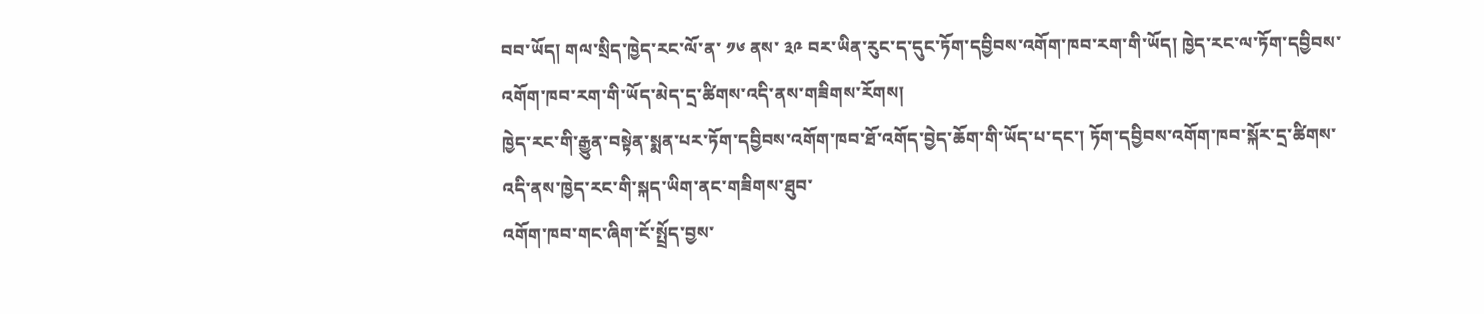བབ་ཡོད། གལ་སྲིད་ཁྱེད་རང་ལོ་ན་ ༡༦ ནས་ ༣༩ བར་ཡིན་རུང་ད་དུང་ཏོག་དབྱིབས་འགོག་ཁབ་རག་གི་ཡོད། ཁྱེད་རང་ལ་ཏོག་དབྱིབས་འགོག་ཁབ་རག་གི་ཡོད་མེད་དྲ་ཚིགས་འདི་ནས་གཟིགས་རོགས།
ཁྱེད་རང་གི་རྒྱུན་བསྟེན་སྨན་པར་ཏོག་དབྱིབས་འགོག་ཁབ་ཐོ་འགོད་བྱེད་ཆོག་གི་ཡོད་པ་དང་། ཏོག་དབྱིབས་འགོག་ཁབ་སྐོར་དྲ་ཚིགས་འདི་ནས་ཁྱེད་རང་གི་སྐད་ཡིག་ནང་གཟིགས་ཐུབ་
འགོག་ཁབ་གང་ཞིག་ངོ་སྤྲོད་བྱས་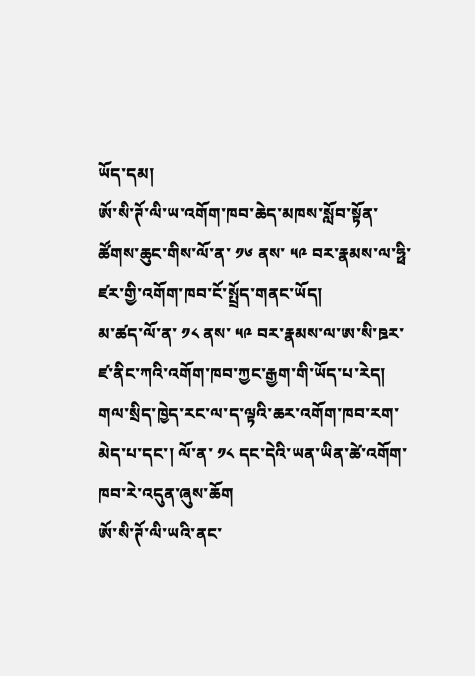ཡོད་དམ།
ཨོ་སི་ཊོ་ལི་ཡ་འགོག་ཁབ་ཆེད་མཁས་སློབ་སྟོན་ཚོགས་ཆུང་གིས་ལོ་ན་ ༡༦ ནས་ ༥༩ བར་རྣམས་ལ་ཧྥི་ཛར་གྱི་འགོག་ཁབ་ངོ་སྤྲོད་གནང་ཡོད།
མ་ཚད་ལོ་ན་ ༡༨ ནས་ ༥༩ བར་རྣམས་ལ་ཨ་སི་ཋར་ཛ་ནིང་ཀའི་འགོག་ཁབ་ཀྱང་རྒྱག་གི་ཡོད་པ་རེད།
གལ་སྲིད་ཁྱེད་རང་ལ་ད་ལྟའི་ཆར་འགོག་ཁབ་རག་མེད་པ་དང་། ལོ་ན་ ༡༨ དང་དེའི་ཡན་ཡིན་ཚེ་འགོག་ཁབ་རེ་འདུན་ཞུས་ཆོག
ཨོ་སི་ཊོ་ལི་ཡའི་ནང་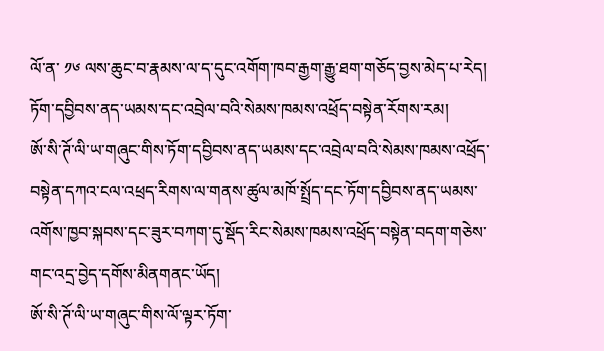ལོ་ན་ ༡༦ ལས་ཆུང་བ་རྣམས་ལ་ད་དུང་འགོག་ཁབ་རྒྱག་རྒྱུ་ཐག་གཅོད་བྱས་མེད་པ་རེད།
ཏོག་དབྱིབས་ནད་ཡམས་དང་འབྲེལ་བའི་སེམས་ཁམས་འཕྲོད་བསྟེན་རོགས་རམ།
ཨོ་སི་ཊོ་ལི་ཡ་གཞུང་གིས་ཏོག་དབྱིབས་ནད་ཡམས་དང་འབྲེལ་བའི་སེམས་ཁམས་འཕྲོད་བསྟེན་དཀའ་ངལ་འཕྲད་རིགས་ལ་གནས་ཚུལ་མཁོ་སྤྲོད་དང་ཏོག་དབྱིབས་ནད་ཡམས་འགོས་ཁྱབ་སྐབས་དང་ཟུར་བཀག་དུ་སྡོད་རིང་སེམས་ཁམས་འཕྲོད་བསྟེན་བདག་གཅེས་གང་འདྲ་བྱེད་དགོས་མིནགནང་ཡོད།
ཨོ་སི་ཊོ་ལི་ཡ་གཞུང་གིས་ལོ་ལྟར་ཏོག་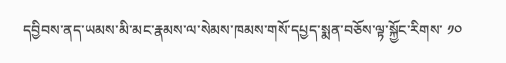དབྱིབས་ནད་ཡམས་མི་མང་རྣམས་ལ་སེམས་ཁམས་གསོ་དཔྱད་སྨན་བཅོས་ལྟ་སྐྱོང་རིགས་ ༡༠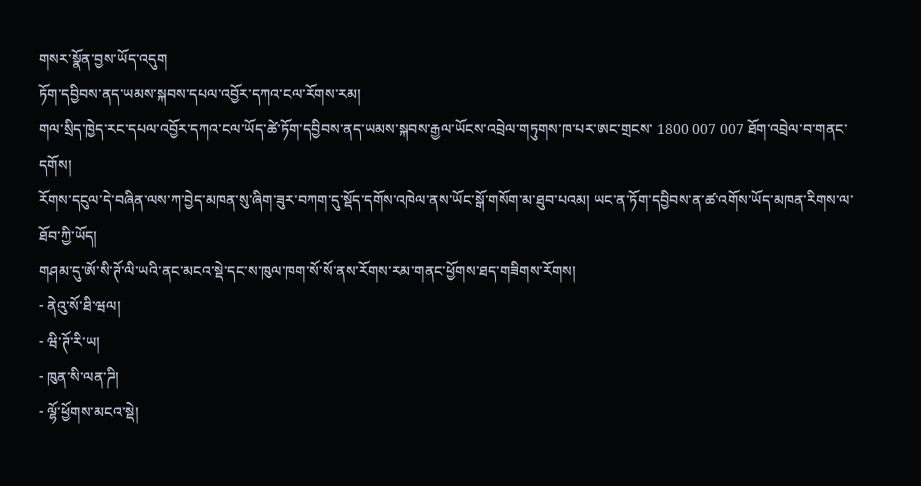གསར་སྣོན་བྱས་ཡོད་འདུག
ཏོག་དབྱིབས་ནད་ཡམས་སྐབས་དཔལ་འབྱོར་དཀའ་ངལ་རོགས་རམ།
གལ་སྲིད་ཁྱེད་རང་དཔལ་འབྱོར་དཀའ་ངལ་ཡོད་ཚེ་ཏོག་དབྱིབས་ནད་ཡམས་སྐབས་རྒྱལ་ཡོངས་འབྲེལ་གཏུགས་ཁ་པར་ཨང་གྲངས་ 1800 007 007 ཐོག་འབྲེལ་བ་གནང་དགོས།
རོགས་དངུལ་དེ་བཞིན་ལས་ཀ་བྱེད་མཁན་སུ་ཞིག་ཟུར་བཀག་དུ་སྡོད་དགོས་འཁེལ་ནས་ཡོང་སྒོ་གསོག་མ་ཐུབ་པའམ། ཡང་ན་ཏོག་དབྱིབས་ན་ཚ་འགོས་ཡོད་མཁན་རིགས་ལ་ཐོབ་ཀྱི་ཡོད།
གཤམ་དུ་ཨོ་སི་ཊོ་ལི་ཡའི་ནང་མངའ་སྡེ་དང་ས་ཁུལ་ཁག་སོ་སོ་ནས་རོགས་རམ་གནང་ཕྱོགས་ཐད་གཟིགས་རོགས།
- ནེའུ་སོ་ཐི་ཝལ།
- ཝི་ཊོ་རི་ཡ།
- ཁུན་སི་ལན་ཌི།
- ལྷོ་ཕྱོགས་མངའ་སྡེ།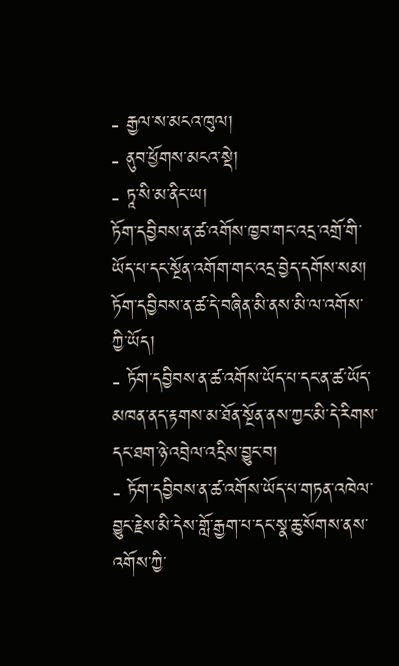- རྒྱལ་ས་མངའ་ཁུལ།
- ནུབ་ཕྱོགས་མངའ་སྡེ།
- ཏཱ་སི་མ་ནིང་ཡ།
ཏོག་དབྱིབས་ན་ཚ་འགོས་ཁྱབ་གང་འདྲ་འགྲོ་གི་ཡོད་པ་དང་སྔོན་འགོག་གང་འདྲ་བྱེད་དགོས་སམ།
ཏོག་དབྱིབས་ན་ཚ་དེ་བཞིན་མི་ནས་མི་ལ་འགོས་ཀྱི་ཡོད།
- ཏོག་དབྱིབས་ན་ཚ་འགོས་ཡོད་པ་དང་ན་ཚ་ཡོད་མཁན་ནད་རྟགས་མ་ཐོན་སྔོན་ནས་ཀྱང་མི་དེ་རིགས་དང་ཐག་ཉེ་འབྲེལ་འདྲིས་བྱུང་བ།
- ཏོག་དབྱིབས་ན་ཚ་འགོས་ཡོད་པ་གཏན་འཁེལ་བྱུང་རྗེས་མི་དེས་གློ་རྒྱག་པ་དང་སྣ་ཆུ་སོགས་ནས་འགོས་ཀྱི་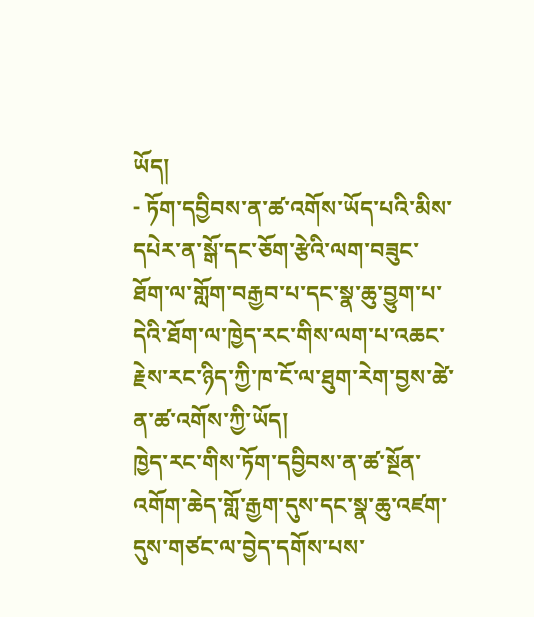ཡོད།
- ཏོག་དབྱིབས་ན་ཚ་འགོས་ཡོད་པའི་མིས་དཔེར་ན་སྒོ་དང་ཅོག་རྩེའི་ལག་བཟུང་ཐོག་ལ་གློག་བརྒྱབ་པ་དང་སྣ་ཆུ་བྱུག་པ་དེའི་ཐོག་ལ་ཁྱེད་རང་གིས་ལག་པ་འཆང་རྗེས་རང་ཉིད་ཀྱི་ཁ་ངོ་ལ་ཐུག་རེག་བྱས་ཚེ་ན་ཚ་འགོས་ཀྱི་ཡོད།
ཁྱེད་རང་གིས་ཏོག་དབྱིབས་ན་ཚ་སྔོན་འགོག་ཆེད་གློ་རྒྱག་དུས་དང་སྣ་ཆུ་འཛག་དུས་གཙང་ལ་བྱེད་དགོས་པས་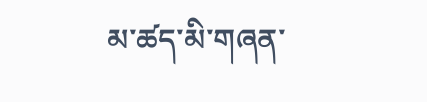མ་ཚད་མི་གཞན་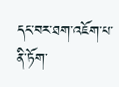དང་བར་ཐག་འཇོག་པ་ནི་ཏོག་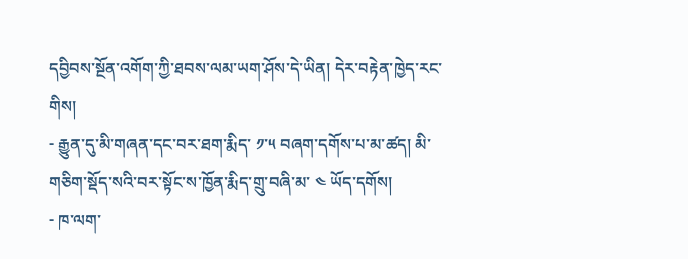དབྱིབས་སྔོན་འགོག་ཀྱི་ཐབས་ལམ་ཡག་ཤོས་དེ་ཡིན། དེར་བརྟེན་ཁྱེད་རང་གིས།
- རྒྱུན་དུ་མི་གཞན་དང་བར་ཐག་རྨིད་ ༡་༥ བཞག་དགོས་པ་མ་ཚད། མི་གཅིག་སྡོད་སའི་བར་སྟོང་ས་ཁྱོན་རྨིད་གྲུ་བཞི་མ་ ༤ ཡོད་དགོས།
- ཁ་ལག་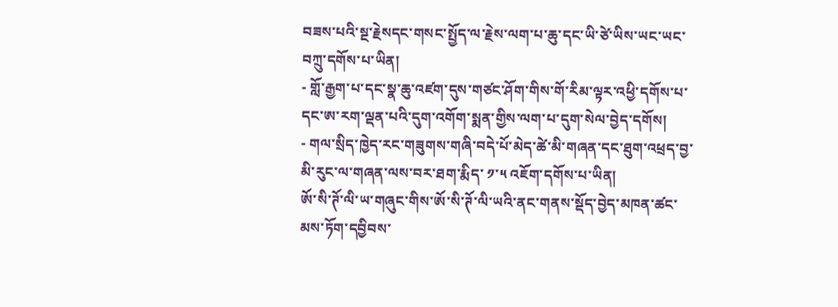བཟས་པའི་སྔ་རྗེསདང་གསང་སྤྱོད་ལ་རྗེས་ལག་པ་ཆུ་དང་ཡི་ཙེ་ཡིས་ཡང་ཡང་བཀྲུ་དགོས་པ་ཡིན།
- གློ་རྒྱག་པ་དང་སྣ་ཆུ་འཛག་དུས་གཙང་ཤོག་གིས་གོ་རིམ་ལྟར་འཕྱི་དགོས་པ་དང་ཨ་རག་ལྡན་པའི་དུག་འགོག་སྨན་གྱིས་ལག་པ་དུག་སེལ་བྱེད་དགོས།
- གལ་སྲིད་ཁྱེད་རང་གཟུགས་གཞི་བདེ་པོ་མེད་ཚེ་མི་གཞན་དང་ཐུག་འཕྲད་བྱ་མི་རུང་ལ་གཞན་ལས་བར་ཐག་རྨིད་ ༡་༥ འཇོག་དགོས་པ་ཡིན།
ཨོ་སི་ཊོ་ལི་ཡ་གཞུང་གིས་ཨོ་སི་ཊོ་ལི་ཡའི་ནང་གནས་སྡོད་བྱེད་མཁན་ཚང་མས་ཏོག་དབྱིབས་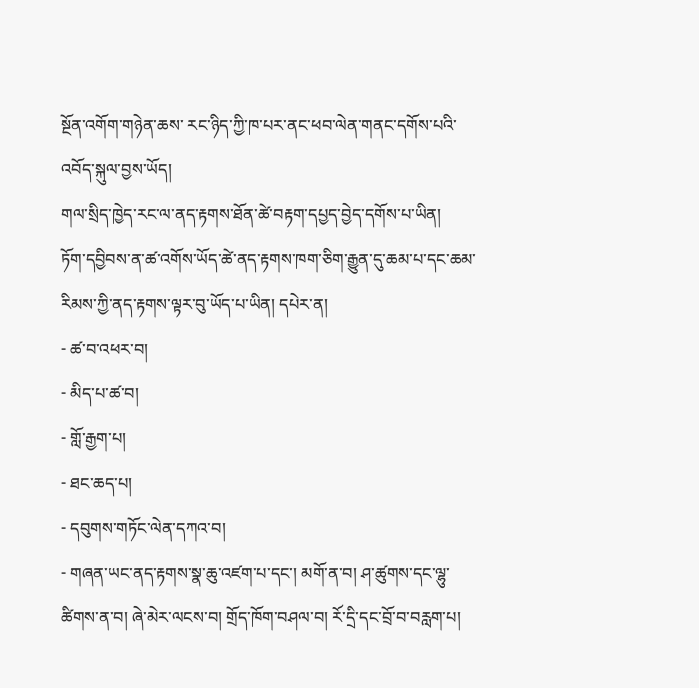སྔོན་འགོག་གཉེན་ཆས་ རང་ཉིད་ཀྱི་ཁ་པར་ནང་ཕབ་ལེན་གནང་དགོས་པའི་འབོད་སྐུལ་བྱས་ཡོད།
གལ་སྲིད་ཁྱེད་རང་ལ་ནད་རྟགས་ཐོན་ཚེ་བརྟག་དཔྱད་བྱེད་དགོས་པ་ཡིན།
ཏོག་དབྱིབས་ན་ཚ་འགོས་ཡོད་ཚེ་ནད་རྟགས་ཁག་ཅིག་རྒྱུན་དུ་ཆམ་པ་དང་ཆམ་རིམས་ཀྱི་ནད་རྟགས་ལྟར་བུ་ཡོད་པ་ཡིན། དཔེར་ན།
- ཚ་བ་འཕར་བ།
- མིད་པ་ཚ་བ།
- གློ་རྒྱག་པ།
- ཐང་ཆད་པ།
- དབུགས་གཏོང་ལེན་དཀའ་བ།
- གཞན་ཡང་ནད་རྟགས་སྣ་ཆུ་འཛག་པ་དང་། མགོ་ན་བ། ཤ་ཚུགས་དང་ལྷུ་ཚིགས་ན་བ། ཞེ་མེར་ལངས་བ། གྲོད་ཁོག་བཤལ་བ། རོ་དྲི་དང་བྲོ་བ་བརླག་པ།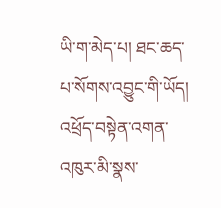ཡི་ག་མེད་པ། ཐང་ཆད་པ་སོགས་འབྱུང་གི་ཡོད།
འཕྲོད་བསྟེན་འགན་འཁུར་མི་སྣས་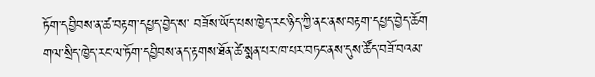ཏོག་དབྱིབས་ན་ཚ་བརྟག་དཔྱད་བྱེད་ས་ བཟོས་ཡོད་པས་ཁྱེད་རང་ཉིད་ཀྱི་ནང་ནས་བརྟག་དཔྱད་བྱེད་ཆོག
གལ་སྲིད་ཁྱེད་རང་ལ་ཏོག་དབྱིབས་ནད་རྟགས་ཐོན་ཚེ་སྨན་པར་ཁ་པར་བཏང་ནས་དུས་ཚོད་བཟོ་བའམ་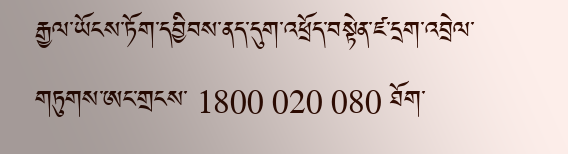རྒྱལ་ཡོངས་ཏོག་དབྱིབས་ནད་དུག་འཕྲོད་བསྟེན་ཛ་དྲག་འབྲེལ་གཏུགས་ཨང་གྲངས་ 1800 020 080 ཐོག་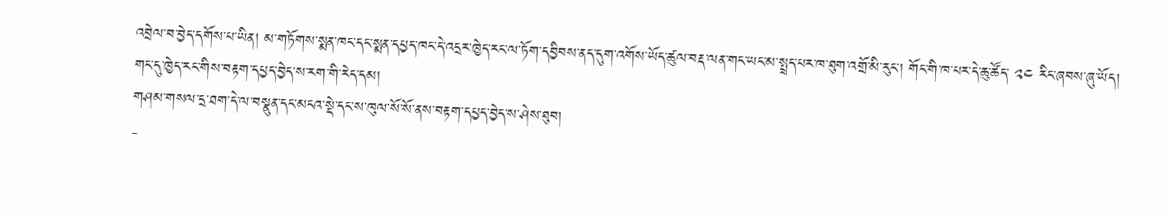འབྲེལ་བ་བྱེད་དགོས་པ་ཡིན། མ་གཏོགས་སྨན་ཁང་དང་སྨན་དཔྱད་ཁང་དེ་འདྲར་ཁྱེད་རང་ལ་ཏོག་དབྱིབས་ནད་དུག་འགོས་ཡོད་ཚུལ་བརྡ་ལན་གང་ཡང་མ་སྤྲད་པར་ཁ་ཐུག་འགྲོ་མི་རུང་། གོང་གི་ཁ་པར་དེ་ཆུ་ཚོད་ ༢༤ རིང་ཞབས་ཞུ་ཡོད།
གང་དུ་ཁྱེད་རང་གིས་བརྟག་དཔྱད་བྱེད་ས་རག་གི་རེད་དམ།
གཤམ་གསལ་དྲ་ཐག་དེ་ལ་བསྣུན་དང་མངའ་སྡེ་དང་ས་ཁུལ་སོ་སོ་ནས་བརྟག་དཔྱད་བྱེད་ས་ཤེས་ཐུབ།
-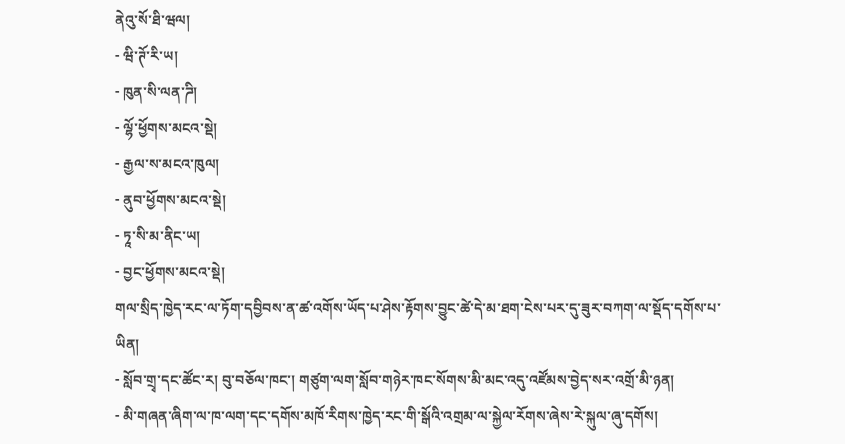ནེའུ་སོ་ཐི་ཝལ།
- ཝི་ཊོ་རི་ཡ།
- ཁུན་སི་ལན་ཌི།
- ལྷོ་ཕྱོགས་མངའ་སྡེ།
- རྒྱལ་ས་མངའ་ཁུལ།
- ནུབ་ཕྱོགས་མངའ་སྡེ།
- ཏཱ་སི་མ་ནིང་ཡ།
- བྱང་ཕྱོགས་མངའ་སྡེ།
གལ་སྲིད་ཁྱེད་རང་ལ་ཏོག་དབྱིབས་ན་ཚ་འགོས་ཡོད་པ་ཤེས་རྟོགས་བྱུང་ཚེ་དེ་མ་ཐག་ངེས་པར་དུ་ཟུར་བཀག་ལ་སྡོད་དགོས་པ་ཡིན།
- སློབ་གྲྭ་དང་ཚོང་ར། བུ་བཅོལ་ཁང་། གཙུག་ལག་སློབ་གཉེར་ཁང་སོགས་མི་མང་འདུ་འཛོམས་བྱེད་སར་འགྲོ་མི་ཉན།
- མི་གཞན་ཞིག་ལ་ཁ་ལག་དང་དགོས་མཁོ་རིགས་ཁྱེད་རང་གི་སྒོའི་འགྲམ་ལ་སྐྱེལ་རོགས་ཞེས་རེ་སྐུལ་ཞུ་དགོས།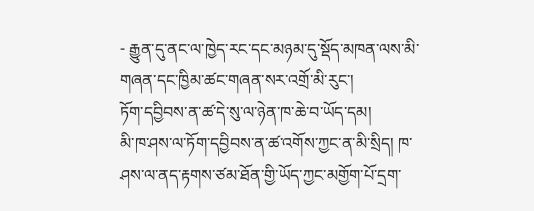- རྒྱུན་དུ་ནང་ལ་ཁྱེད་རང་དང་མཉམ་དུ་སྡོད་མཁན་ལས་མི་གཞན་དང་ཁྱིམ་ཚང་གཞན་སར་འགྲོ་མི་རུང་།
ཏོག་དབྱིབས་ན་ཚ་དེ་སུ་ལ་ཉེན་ཁ་ཆེ་བ་ཡོད་དམ།
མི་ཁ་ཤས་ལ་ཏོག་དབྱིབས་ན་ཚ་འགོས་ཀྱང་ན་མི་སྲིད། ཁ་ཤས་ལ་ནད་རྟགས་ཙམ་ཐོན་གྱི་ཡོད་ཀྱང་མགྱོག་པོ་དྲག་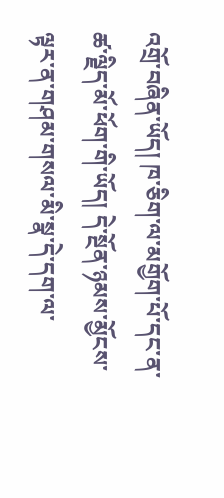འགྲོ་བཞིན་ཡོད། ཁ་ཅིག་ལ་མགྱོག་པོ་དང་ན་ཚ་ལྗིད་མོ་ཕོག་གི་ཡོད། དེ་སྔོན་ཉམས་མྱོངས་ལྟར་ན་གཤམ་གསལ་མི་སྣ་དེ་དག་ལ་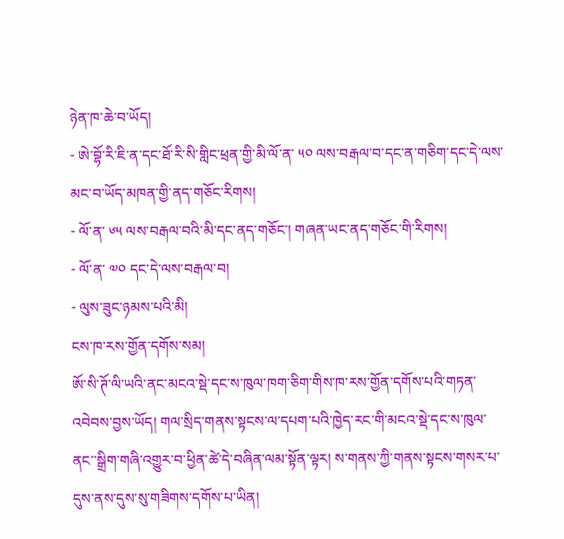ཉེན་ཁ་ཆེ་བ་ཡོད།
- ཨེ་བྷོ་རི་ཇི་ན་དང་ཐོ་རི་སི་གླིང་ཕྲན་གྱི་མི་ལོ་ན་ ༥༠ ལས་བརྒལ་བ་དང་ན་གཅིག་དང་དེ་ལས་མང་བ་ཡོད་མཁན་གྱི་ནད་གཅོང་རིགས།
- ལོ་ན་ ༦༥ ལས་བརྒལ་བའི་མི་དང་ནད་གཅོང་། གཞན་ཡང་ནད་གཅོང་གི་རིགས།
- ལོ་ན་ ༧༠ དང་དེ་ལས་བརྒལ་བ།
- ལུས་ཟུང་ཉམས་པའི་མི།
ངས་ཁ་རས་གྱོན་དགོས་སམ།
ཨོ་སི་ཊོ་ལི་ཡའི་ནང་མངའ་སྡེ་དང་ས་ཁུལ་ཁག་ཅིག་གིས་ཁ་རས་གྱོན་དགོས་པའི་གཏན་འབེབས་བྱས་ཡོད། གལ་སྲིད་གནས་སྟངས་ལ་དཔག་པའི་ཁྱེད་རང་གི་མངའ་སྡེ་དང་ས་ཁུལ་ནང་་སྒྲིག་གཞི་འགྱུར་བ་ཕྱིན་ཚེ་དེ་བཞིན་ལམ་སྟོན་ལྟར། ས་གནས་ཀྱི་གནས་སྟངས་གསར་པ་དུས་ནས་དུས་སུ་གཟིགས་དགོས་པ་ཡིན།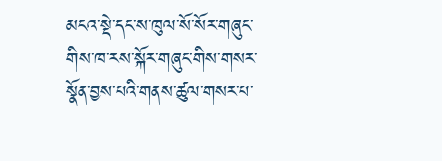མངའ་སྡེ་དང་ས་ཁུལ་སོ་སོར་གཞུང་གིས་ཁ་རས་སྐོར་གཞུང་གིས་གསར་སྣོན་བྱས་པའི་གནས་ཚུལ་གསར་པ་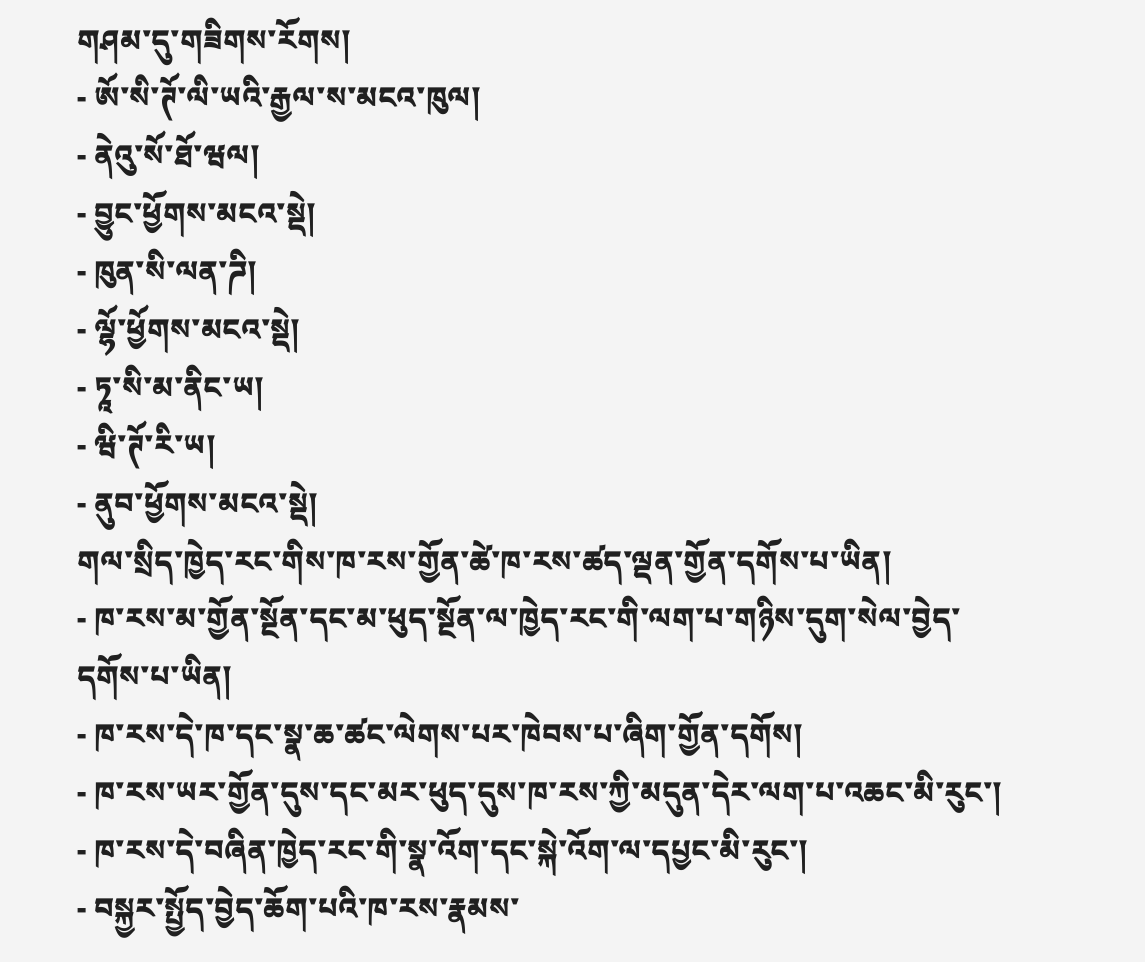གཤམ་དུ་གཟིགས་རོགས།
- ཨོ་སི་ཊོ་ལི་ཡའི་རྒྱལ་ས་མངའ་ཁུལ།
- ནེའུ་སོ་ཐོ་ཝལ།
- བྱུང་ཕྱོགས་མངའ་སྡེ།
- ཁུན་སི་ལན་ཌི།
- ལྷོ་ཕྱོགས་མངའ་སྡེ།
- ཏཱ་སི་མ་ནིང་ཡ།
- ཝི་ཊོ་རི་ཡ།
- ནུབ་ཕྱོགས་མངའ་སྡེ།
གལ་སྲིད་ཁྱེད་རང་གིས་ཁ་རས་གྱོན་ཚེ་ཁ་རས་ཚད་ལྡན་གྱོན་དགོས་པ་ཡིན།
- ཁ་རས་མ་གྱོན་སྔོན་དང་མ་ཕུད་སྔོན་ལ་ཁྱེད་རང་གི་ལག་པ་གཉིས་དུག་སེལ་བྱེད་དགོས་པ་ཡིན།
- ཁ་རས་དེ་ཁ་དང་སྣ་ཆ་ཚང་ལེགས་པར་ཁེབས་པ་ཞིག་གྱོན་དགོས།
- ཁ་རས་ཡར་གྱོན་དུས་དང་མར་ཕུད་དུས་ཁ་རས་ཀྱི་མདུན་དེར་ལག་པ་འཆང་མི་རུང་།
- ཁ་རས་དེ་བཞིན་ཁྱེད་རང་གི་སྣ་འོག་དང་སྐེ་འོག་ལ་དཔྱང་མི་རུང་།
- བསྐྱར་སྤྱོད་བྱེད་ཆོག་པའི་ཁ་རས་རྣམས་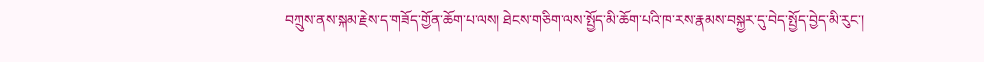བཀྲུས་ནས་སྐམ་རྗེས་ད་གཟོད་གྱོན་ཆོག་པ་ལས། ཐེངས་གཅིག་ལས་སྤྱོད་མི་ཆོག་པའི་ཁ་རས་རྣམས་བསྐྱར་དུ་བེད་སྤྱོད་བྱེད་མི་རུང་།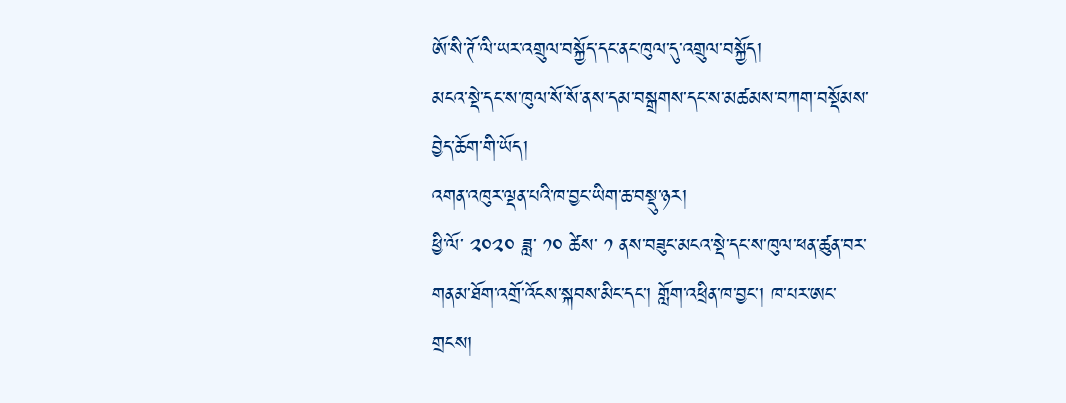ཨོ་སི་ཊོ་ལི་ཡར་འགྲུལ་བསྐྱོད་དང་ནང་ཁུལ་དུ་འགྲུལ་བསྐྱོད།
མངའ་སྡེ་དང་ས་ཁུལ་སོ་སོ་ནས་དམ་བསྒྲགས་དང་ས་མཚམས་བཀག་བསྡོམས་བྱེད་ཆོག་གི་ཡོད།
འགན་འཁུར་ལྡན་པའི་ཁ་བྱང་ཡིག་ཆ་བསྡུ་ཉར།
ཕྱི་ལོ་ ༢༠༢༠ ཟླ་ ༡༠ ཚེས་ ༡ ནས་བཟུང་མངའ་སྡེ་དང་ས་ཁུལ་ཕན་ཚུན་བར་གནམ་ཐོག་འགྲོ་འོངས་སྐབས་མིང་དང་། གློག་འཕྲིན་ཁ་བྱང་། ཁ་པར་ཨང་གྲངས།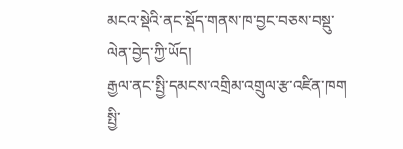མངའ་སྡེའི་ནང་སྡོད་གནས་ཁ་བྱང་བཅས་བསྡུ་ལེན་བྱེད་ཀྱི་ཡོད།
རྒྱལ་ནང་སྤྱི་དམངས་འགྲིམ་འགྲུལ་རྩ་འཛིན་ཁག
སྤྱི་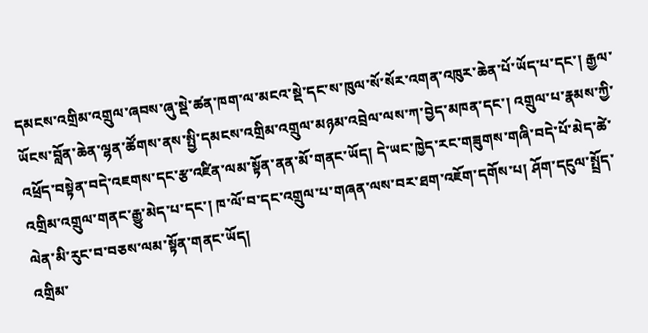དམངས་འགྲིམ་འགྲུལ་ཞབས་ཞུ་སྡེ་ཚན་ཁག་ལ་མངའ་སྡེ་དང་ས་ཁུལ་སོ་སོར་འགན་འཁུར་ཆེན་པོ་ཡོད་པ་དང་། རྒྱལ་ཡོངས་བློན་ཆེན་ལྷན་ཚོགས་ནས་སྤྱི་དམངས་འགྲིམ་འགྲུལ་མཉམ་འབྲེལ་ལས་ཀ་བྱེད་མཁན་དང་། འགྲུལ་པ་རྣམས་ཀྱི་འཕྲོད་བསྟེན་བདེ་འཇགས་དང་རྩ་འཛིན་ལམ་སྟོན་ནན་མོ་གནང་ཡོད། དེ་ཡང་ཁྱེད་རང་གཟུགས་གཞི་བདེ་པོ་མེད་ཚེ་འགྲིམ་འགྲུལ་གནང་རྒྱུ་མེད་པ་དང་། ཁ་ལོ་བ་དང་འགྲུལ་པ་གཞན་ལས་བར་ཐག་འཇོག་དགོས་པ། ཤོག་དངུལ་སྤྲོད་ལེན་མི་རུང་བ་བཅས་ལམ་སྟོན་གནང་ཡོད།
འགྲིམ་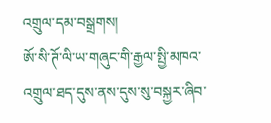འགྲུལ་དམ་བསྒྲགས།
ཨོ་སི་ཊོ་ལི་ཡ་གཞུང་གི་རྒྱལ་སྤྱི་མཁའ་འགྲུལ་ཐད་དུས་ནས་དུས་སུ་བསྐྱར་ཞིབ་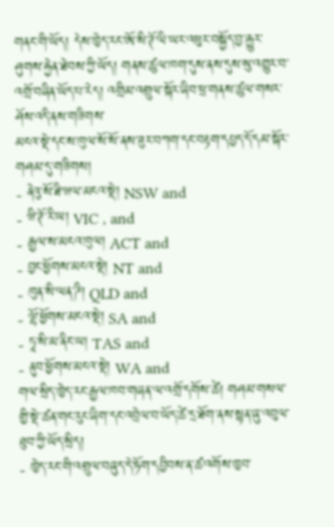གནང་གི་ཡོད། དེས་ཁྱེད་རང་ཨོ་སི་ཊོ་ལི་ཡར་འཕུར་བསྐྱོད་བྱ་རྒྱུར་ཤུགས་རྐྱེན་ཐེབས་ཀྱི་ཡོད། གནས་ཚུལ་ཁག་དུས་ནས་དུས་སུ་འགྱུར་བ་འགྲོ་བཞིན་ཡོད་པ་རེད། འགྲིམ་འགྲུལ་སྐོར་ཞིབ་ཕྲ་གནས་ཚུལ་གསར་ཤོས་འདི་ནས་གཟིགས་
མངའ་སྡེ་དང་ས་ཁུལ་སོ་སོ་ནས་ཟུར་བཀག་དང་བརྟག་དཔྱད་དོ་དམ་སྐོར་གཤམ་དུ་གཟིགས།
- ནེའུ་སོ་ཐི་ཝལ་མངའ་སྡེ། NSW and
- ཝི་ཊོ་རི་ཡ། VIC , and
- རྒྱལ་ས་མངའ་ཁུལ། ACT and
- བྱང་ཕྱོགས་མངའ་སྡེ། NT and
- ཁུན་སི་ལན་ཌི། QLD and
- ལྷོ་ཕྱོགས་མངའ་སྡེ། SA and
- ཏཱ་སི་མ་ནིང་ཡ། TAS and
- ནུབ་ཕྱོགས་མངའ་སྡེ། WA and
གལ་སྲིད་ཁྱེད་རང་རྒྱལ་ཁབ་གཞན་ལ་འགྲོ་དགོས་ཚེ། གཤམ་གསལ་གྱི་སྡེ་ཚན་གང་རུང་ཞིག་དང་འབྲེལ་བ་ཡོད་ཚེ་དྲ་ཐོག་ནས་སྙན་ཞུ་འབུལ་ཐུབ་ཀྱི་ཡོད་སྲིད།
- ཁྱེད་རང་གི་འགྲུལ་བཞུད་དེ་ཏོག་དབྱིབས་ན་ཚ་འགོས་ཁྱབ་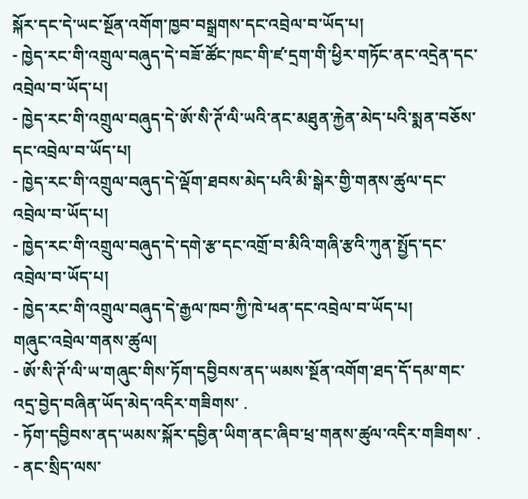སྐོར་དང་དེ་ཡང་སྔོན་འགོག་ཁྱབ་བསྒྲགས་དང་འབྲེལ་བ་ཡོད་པ།
- ཁྱེད་རང་གི་འགྲུལ་བཞུད་དེ་བཟོ་ཚོང་ཁང་གི་ཛ་དྲག་གི་ཕྱིར་གཏོང་ནང་འདྲེན་དང་འབྲེལ་བ་ཡོད་པ།
- ཁྱེད་རང་གི་འགྲུལ་བཞུད་དེ་ཨོ་སི་ཊོ་ལི་ཡའི་ནང་མཐུན་རྐྱེན་མེད་པའི་སྨན་བཅོས་དང་འབྲེལ་བ་ཡོད་པ།
- ཁྱེད་རང་གི་འགྲུལ་བཞུད་དེ་ལྡོག་ཐབས་མེད་པའི་མི་སྒེར་གྱི་གནས་ཚུལ་དང་འབྲེལ་བ་ཡོད་པ།
- ཁྱེད་རང་གི་འགྲུལ་བཞུད་དེ་དགེ་རྩ་དང་འགྲོ་བ་མིའི་གཞི་རྩའི་ཀུན་སྤྱོད་དང་འབྲེལ་བ་ཡོད་པ།
- ཁྱེད་རང་གི་འགྲུལ་བཞུད་དེ་རྒྱལ་ཁབ་ཀྱི་ཁེ་ཕན་དང་འབྲེལ་བ་ཡོད་པ།
གཞུང་འབྲེལ་གནས་ཚུལ།
- ཨོ་སི་ཊོ་ལི་ཡ་གཞུང་གིས་ཏོག་དབྱིབས་ནད་ཡམས་སྔོན་འགོག་ཐད་དོ་དམ་གང་འདྲ་བྱེད་བཞིན་ཡོད་མེད་འདིར་གཟིགས་ .
- ཏོག་དབྱིབས་ནད་ཡམས་སྐོར་དབྱིན་ཡིག་ནང་ཞིབ་ཕྲ་གནས་ཚུལ་འདིར་གཟིགས་ .
- ནང་སྲིད་ལས་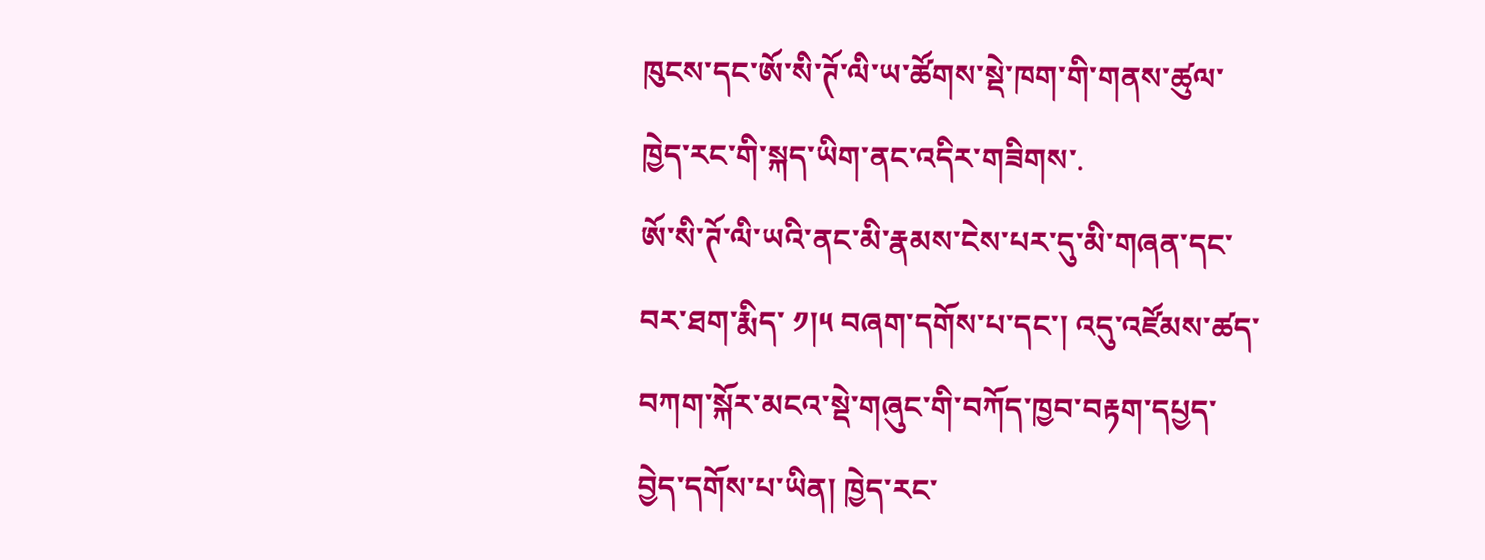ཁུངས་དང་ཨོ་སི་ཊོ་ལི་ཡ་ཚོགས་སྡེ་ཁག་གི་གནས་ཚུལ་ཁྱེད་རང་གི་སྐད་ཡིག་ནང་འདིར་གཟིགས་.
ཨོ་སི་ཊོ་ལི་ཡའི་ནང་མི་རྣམས་ངེས་པར་དུ་མི་གཞན་དང་བར་ཐག་རྨིད་ ༡།༥ བཞག་དགོས་པ་དང་། འདུ་འཛོམས་ཚད་བཀག་སྐོར་མངའ་སྡེ་གཞུང་གི་བཀོད་ཁྱབ་བརྟག་དཔྱད་བྱེད་དགོས་པ་ཡིན། ཁྱེད་རང་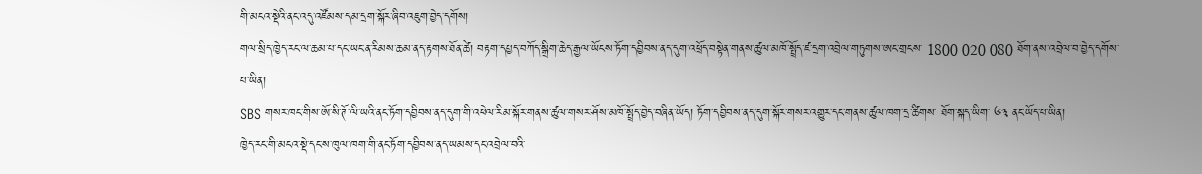གི་མངའ་སྡེའི་ནང་འདུ་འཛོམས་དམ་དྲག་སྐོར་ཞིབ་འཇུག་བྱེད་དགོས།
གལ་སྲིད་ཁྱེད་རང་ལ་ཆམ་པ་དང་ཡང་ན་རིམས་ཆམ་ནད་རྟགས་ཐོན་ཚེ། བརྟག་དཔྱད་བཀོད་སྒྲིག་ཆེད་རྒྱལ་ཡོངས་ཏོག་དབྱིབས་ནད་དུག་འཕྲོད་བསྟེན་གནས་ཚུལ་མཁོ་སྤྲོད་ཛ་དྲག་འབྲེལ་གཏུགས་ཨང་གྲངས་ 1800 020 080 ཐོག་ནས་འབྲེལ་བ་བྱེད་དགོས་པ་ཡིན།
SBS གསར་ཁང་གིས་ཨོ་སི་ཊོ་ལི་ཡའི་ནང་ཏོག་དབྱིབས་ནད་དུག་གི་འཕེལ་རིམ་སྐོར་གནས་ཚུལ་གསར་ཤོས་མཁོ་སྤྲོད་བྱེད་བཞིན་ཡོད། ཏོག་དབྱིབས་ནད་དུག་སྐོར་གསར་འགྱུར་དང་གནས་ཚུལ་ཁག་དྲ་ཚིགས་ ཐོག་སྐད་ཡིག་ ༦༣ ནང་ཡོད་པ་ཡིན།
ཁྱེད་རང་གི་མངའ་སྡེ་དང་ས་ཁུལ་ཁག་གི་ནང་ཏོག་དབྱིབས་ནད་ཡམས་དང་འབྲེལ་བའི་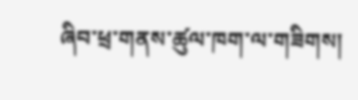ཞིབ་ཕྲ་གནས་ཚུལ་ཁག་ལ་གཟིགས།